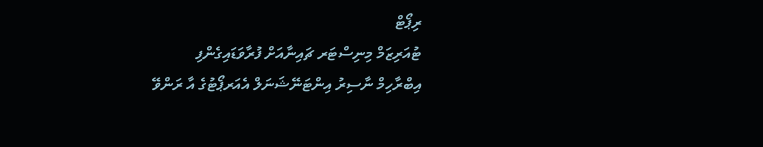ރިޕޯޓް
ޓުއަރިޒަމް މިނިސްޓަރ ޗައިނާއަށް ފުރާވަޑައިގެންފި
އިބްރާހިމް ނާސިރު އިންޓަނޭޝަނަލް އެއަރޕޯޓުގެ އާ ރަންވޭ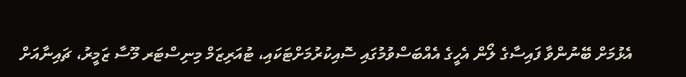އެޅުމަށް ބޭނުންވާ ފައިސާގެ ލޯން އެހީގެ އެއްބަސްވުމުގައި ސޮއިކުރުމަށްޓަކައި، ޓުއަރިޒަމް މިނިސްޓަރ މޫސާ ޒަމީރު، ޗައިނާއަށް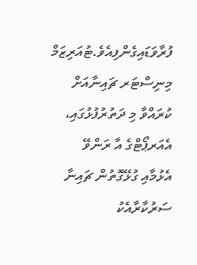ފުރާވަޑައިގެންފިއެވެ.ޓުއަރިޒަމް މިނިސްޓަރ ޗައިނާއަށް ކުރައްވާ މި ދަތުރުފުޅުގައި، އެއަރޕޯޓްގެ އާ ރަންވޭ އެޅުމާއި ގުޅޭގޮތުން ޗައިނާ ސަރުކާރާއެކު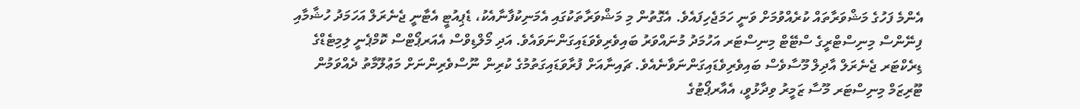އެންމެ ފަހުގެ މަޝްވަރާތައް ކުރެއްވުމަށް ވަނީ ހަމަޖެހިފައެވެ. އެގޮތުން މި މަޝްވަރާތަކުގައި އެމަނިކުފާނާއެކު، ޑެޕިއުޓީ އެޓާނީ ޖެނެރަލް އަހަމަދު ހުޝާމާއި ފިނޭންސް މިނިސްޓްރީގެ ސްޓޭޓް މިނިސްޓަރ އަހުމަދު މުނައްވަރު ބައިވެރިވެވަޑައިގަންނަވައެވެ. އަދި މޯލްޑިވްސް އެއަރޕޯޓްސް ކޮމްޕެނީ ލިމިޓެޑްގެ ޑިރެކްޓަރ ޖެނެރަލް އާދިލް މޫސާވެސް ބައިވެރިވެޑައިގަންނަވާނެއެވެ. ޗައިނާއަށް ފުރާވަޑައިގަތުމުގެ ކުރިން ނޫސްވެރިންނަށް މަޢުލޫމާތު ދެއްވަމުން ޓޫރިޒަމް މިނިސްޓަރ މޫސާ ޒަމީރު ވިދާޅުވީ، އެއާރޕޯޓުގެ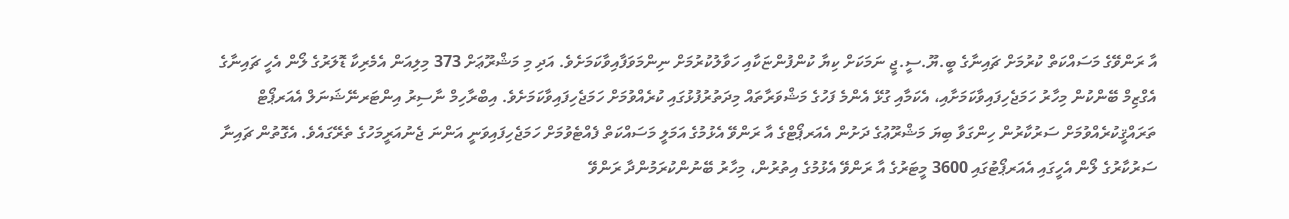އާ ރަންވޭގެ މަސައްކަތް ކުރުމަށް ޗައިނާގެ ބީ.ޔޫ.ސީ.ޖީ ނަމަކަށް ކިޔާ ކުންފުންޏަކާއި ހަވާލުކުރުމަށް ނިންމަވަފާއިވާކަމަށެވެ. އަދި މި މަޝްރޫޢަށް 373 މިލިއަން އެމެރިކާ ޑޮލަރުގެ ލޯން އެހީ ޗައިނާގެ އެގްޒިމް ބޭންކުން މިހާރު ހަމަޖެހިފައިވާކަމަށާއި، އެކަމާއި ގުޅޭ އެންމެ ފަހުގެ މަޝްވަރާތައް މިދަތުރުފުޅުގައި ކުރެއްވުމަށް ހަމަޖެހިފައިވާކަމަށެވެ. އިބްރާހިމް ނާސިރު އިންޓަރނޭޝަނަލް އެއަރޕޯޓް ތަރައްޤީކުރެއްވުމަށް ސަރުކާރުން ހިންގަވާ ބިޔަ މަޝްރޫޢުގެ ދަށުން އެއަރޕޯޓްގެ އާ ރަންވޭ އެޅުމުގެ އަމަލީ މަސައްކަތް ފެއްޓެވުމަށް ހަމަޖެހިފައިވަނީ އަންނަ ޖެނުއަރީމަހުގެ ތެރޭގައެވެ. އެގޮތުން ޗައިނާ ސަރުކާރުގެ ލޯން އެހީގައި އެއަރޕޯޓުގައި 3600 މީޓަރުގެ އާ ރަންވޭ އެޅުމުގެ އިތުރުން، މިހާރު ބޭނުންކުރަމުންދާ ރަންވޭ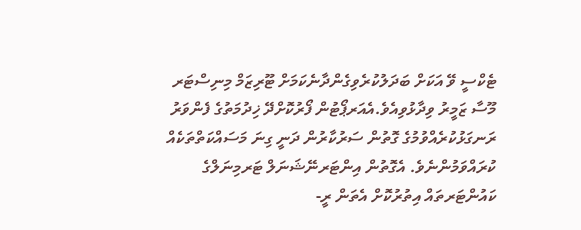ޓެކްސީ ވޭ އަކަށް ބަދަލުކުރެވިގެންދާނެކަމަށް ޓޫރިޒަމް މިނިސްޓަރ މޫސާ ޒަމީރު ވިދާޅުވިއެވެ.އެއަރޕޯޓުން ފޯރުކޮށްދޭ ޚިދުމަތުގެ ފެންވަރު ރަނގަޅުކުރެއްވުމުގެ ގޮތުން ސަރުކާރުން ދަނީ ގިނަ މަސައްކަތްތަކެއް ކުރައްވަމުންނެވެ. އެގޮތުން އިންޓަރނޭޝަނަލް ޓަރމިނަލްގެ ކައުންޓަރތައް އިތުރުކޮށް އެތަން ރީ-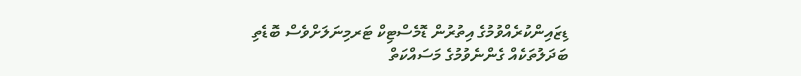ޑިޒައިންކުރެއްވުމުގެ އިތުރުން ޑޮމެސްޓިކް ޓަރމިނަލަށްވެސް ބޮޑެތި ބަދަލުތަކެއް ގެންނެވުމުގެ މަސައްކަތް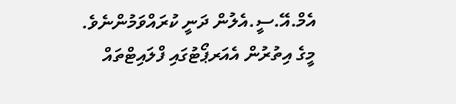އެމް.އޭ.ސީ.އެލުން ދަނީ ކުރައްވަމުންނެވެ. މީގެ އިތުރުން އެއަރޕޯޓުގައި ފްލައިޓްތައް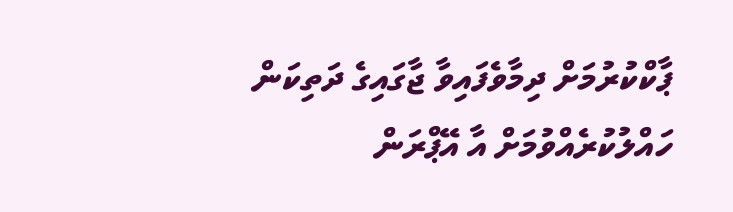ޕާކްކުރުމަށް ދިމާވެފައިވާ ޖާގައިގެ ދަތިކަން ހައްލުކުރެއްވުމަށް އާ އޭޕްރަން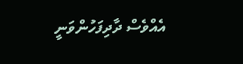އެއްވެސް ދާދިފަހުންވަނީ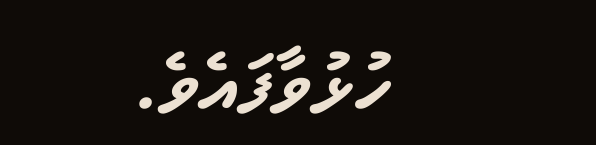ހުޅުވާފައެވެ.